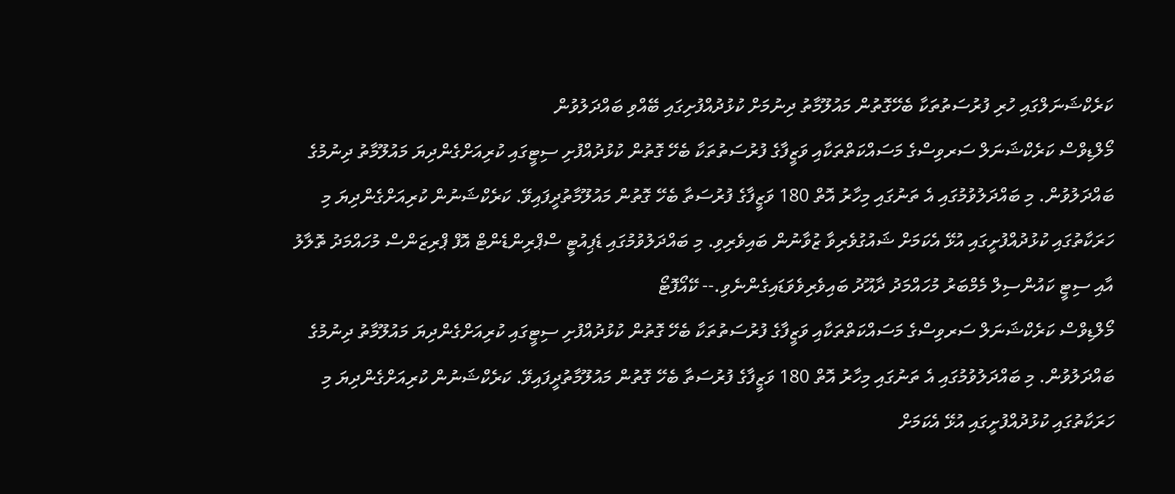ކަރެކްޝަނަލްގައި ހުރި ފުރުސަތުތަކާ ބެހޭގޮތުން މައުލޫމާތު ދިނުމަށް ކުޅުދުއްފުށިގައި ބޭއްވި ބައްދަލުވުން
މޯލްޑިވްސް ކަރެކްޝަނަލް ސަރވިސްގެ މަސައްކަތްތަކާއި ވަޒީފާގެ ފުރުސަތުތަކާ ބެހޭ ގޮތުން ކުޅުދުއްފުށި ސިޓީގައި ކުރިއަށްގެންދިޔަ މައުލޫމާތު ދިނުމުގެ ބައްދަލުވުން. މި ބައްދަލުވުމުގައި އެ ތަނުގައި މިހާރު އޮތް 180 ވަޒީފާގެ ފުރުސަތާ ބެހޭ ގޮތުން މައުލޫމާތުދީފައިވޭ. ކަރެކްޝަނުން ކުރިއަށްގެންދިޔަ މި ހަރަކާތުގައި ކުޅުދުއްފުށީގައި އުޅޭ އެކަމަށް ޝައުގުވެރިވާ ޒުވާނުން ބައިވެރިވި. މި ބައްދަލުވުމުގައި ޑެޕިއުޓީ ސްޕްރިންޑެންޓް އޮފް ޕްރިޒަންސް މުހައްމަދު ތޮލާލު އާއި ސިޓީ ކައުންސިލް މެމްބަރު މުހައްމަދު ދާއޫދު ބައިވެރިވެވަޑައިގެންނެވި.-- ކޭއޯފޮޓޯ
މޯލްޑިވްސް ކަރެކްޝަނަލް ސަރވިސްގެ މަސައްކަތްތަކާއި ވަޒީފާގެ ފުރުސަތުތަކާ ބެހޭ ގޮތުން ކުޅުދުއްފުށި ސިޓީގައި ކުރިއަށްގެންދިޔަ މައުލޫމާތު ދިނުމުގެ ބައްދަލުވުން. މި ބައްދަލުވުމުގައި އެ ތަނުގައި މިހާރު އޮތް 180 ވަޒީފާގެ ފުރުސަތާ ބެހޭ ގޮތުން މައުލޫމާތުދީފައިވޭ. ކަރެކްޝަނުން ކުރިއަށްގެންދިޔަ މި ހަރަކާތުގައި ކުޅުދުއްފުށީގައި އުޅޭ އެކަމަށް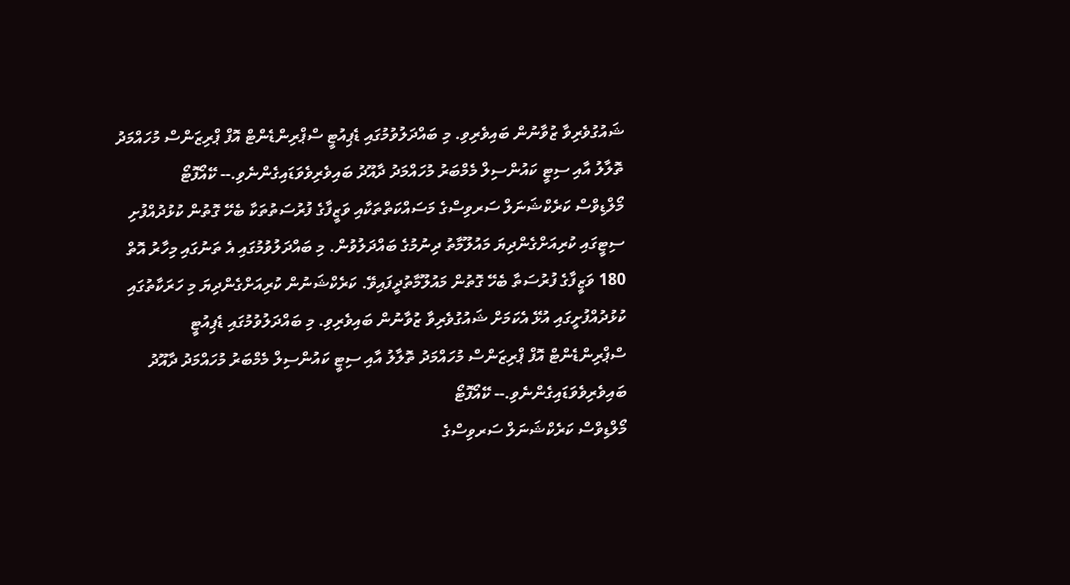ޝައުގުވެރިވާ ޒުވާނުން ބައިވެރިވި. މި ބައްދަލުވުމުގައި ޑެޕިއުޓީ ސްޕްރިންޑެންޓް އޮފް ޕްރިޒަންސް މުހައްމަދު ތޮލާލު އާއި ސިޓީ ކައުންސިލް މެމްބަރު މުހައްމަދު ދާއޫދު ބައިވެރިވެވަޑައިގެންނެވި.-- ކޭއޯފޮޓޯ
މޯލްޑިވްސް ކަރެކްޝަނަލް ސަރވިސްގެ މަސައްކަތްތަކާއި ވަޒީފާގެ ފުރުސަތުތަކާ ބެހޭ ގޮތުން ކުޅުދުއްފުށި ސިޓީގައި ކުރިއަށްގެންދިޔަ މައުލޫމާތު ދިނުމުގެ ބައްދަލުވުން. މި ބައްދަލުވުމުގައި އެ ތަނުގައި މިހާރު އޮތް 180 ވަޒީފާގެ ފުރުސަތާ ބެހޭ ގޮތުން މައުލޫމާތުދީފައިވޭ. ކަރެކްޝަނުން ކުރިއަށްގެންދިޔަ މި ހަރަކާތުގައި ކުޅުދުއްފުށީގައި އުޅޭ އެކަމަށް ޝައުގުވެރިވާ ޒުވާނުން ބައިވެރިވި. މި ބައްދަލުވުމުގައި ޑެޕިއުޓީ ސްޕްރިންޑެންޓް އޮފް ޕްރިޒަންސް މުހައްމަދު ތޮލާލު އާއި ސިޓީ ކައުންސިލް މެމްބަރު މުހައްމަދު ދާއޫދު ބައިވެރިވެވަޑައިގެންނެވި.-- ކޭއޯފޮޓޯ
މޯލްޑިވްސް ކަރެކްޝަނަލް ސަރވިސްގެ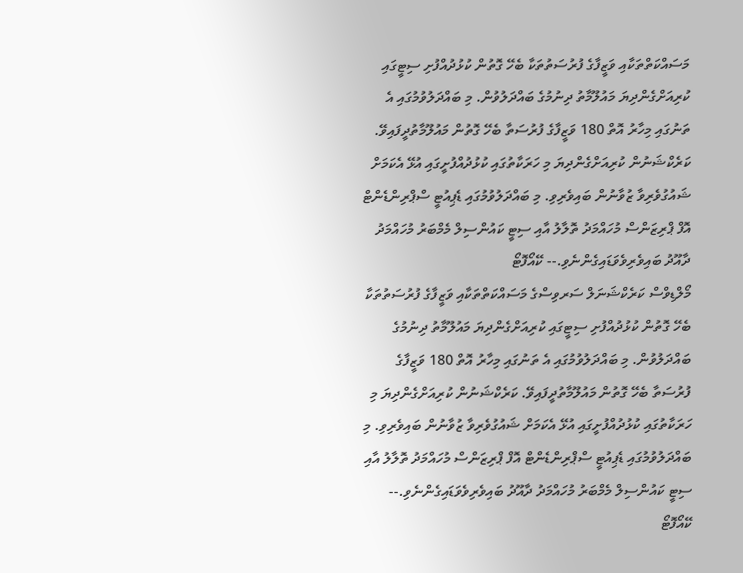މަސައްކަތްތަކާއި ވަޒީފާގެ ފުރުސަތުތަކާ ބެހޭ ގޮތުން ކުޅުދުއްފުށި ސިޓީގައި ކުރިއަށްގެންދިޔަ މައުލޫމާތު ދިނުމުގެ ބައްދަލުވުން. މި ބައްދަލުވުމުގައި އެ ތަނުގައި މިހާރު އޮތް 180 ވަޒީފާގެ ފުރުސަތާ ބެހޭ ގޮތުން މައުލޫމާތުދީފައިވޭ. ކަރެކްޝަނުން ކުރިއަށްގެންދިޔަ މި ހަރަކާތުގައި ކުޅުދުއްފުށީގައި އުޅޭ އެކަމަށް ޝައުގުވެރިވާ ޒުވާނުން ބައިވެރިވި. މި ބައްދަލުވުމުގައި ޑެޕިއުޓީ ސްޕްރިންޑެންޓް އޮފް ޕްރިޒަންސް މުހައްމަދު ތޮލާލު އާއި ސިޓީ ކައުންސިލް މެމްބަރު މުހައްމަދު ދާއޫދު ބައިވެރިވެވަޑައިގެންނެވި.-- ކޭއޯފޮޓޯ
މޯލްޑިވްސް ކަރެކްޝަނަލް ސަރވިސްގެ މަސައްކަތްތަކާއި ވަޒީފާގެ ފުރުސަތުތަކާ ބެހޭ ގޮތުން ކުޅުދުއްފުށި ސިޓީގައި ކުރިއަށްގެންދިޔަ މައުލޫމާތު ދިނުމުގެ ބައްދަލުވުން. މި ބައްދަލުވުމުގައި އެ ތަނުގައި މިހާރު އޮތް 180 ވަޒީފާގެ ފުރުސަތާ ބެހޭ ގޮތުން މައުލޫމާތުދީފައިވޭ. ކަރެކްޝަނުން ކުރިއަށްގެންދިޔަ މި ހަރަކާތުގައި ކުޅުދުއްފުށީގައި އުޅޭ އެކަމަށް ޝައުގުވެރިވާ ޒުވާނުން ބައިވެރިވި. މި ބައްދަލުވުމުގައި ޑެޕިއުޓީ ސްޕްރިންޑެންޓް އޮފް ޕްރިޒަންސް މުހައްމަދު ތޮލާލު އާއި ސިޓީ ކައުންސިލް މެމްބަރު މުހައްމަދު ދާއޫދު ބައިވެރިވެވަޑައިގެންނެވި.-- ކޭއޯފޮޓޯ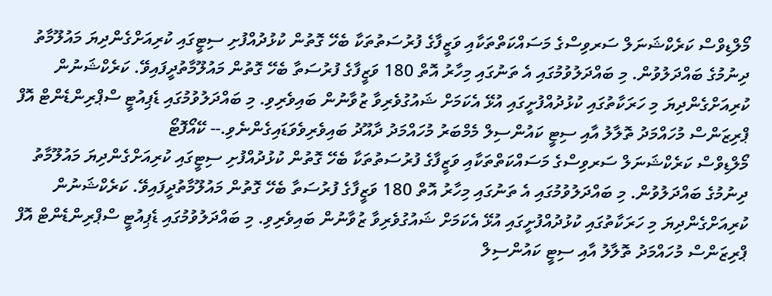މޯލްޑިވްސް ކަރެކްޝަނަލް ސަރވިސްގެ މަސައްކަތްތަކާއި ވަޒީފާގެ ފުރުސަތުތަކާ ބެހޭ ގޮތުން ކުޅުދުއްފުށި ސިޓީގައި ކުރިއަށްގެންދިޔަ މައުލޫމާތު ދިނުމުގެ ބައްދަލުވުން. މި ބައްދަލުވުމުގައި އެ ތަނުގައި މިހާރު އޮތް 180 ވަޒީފާގެ ފުރުސަތާ ބެހޭ ގޮތުން މައުލޫމާތުދީފައިވޭ. ކަރެކްޝަނުން ކުރިއަށްގެންދިޔަ މި ހަރަކާތުގައި ކުޅުދުއްފުށީގައި އުޅޭ އެކަމަށް ޝައުގުވެރިވާ ޒުވާނުން ބައިވެރިވި. މި ބައްދަލުވުމުގައި ޑެޕިއުޓީ ސްޕްރިންޑެންޓް އޮފް ޕްރިޒަންސް މުހައްމަދު ތޮލާލު އާއި ސިޓީ ކައުންސިލް މެމްބަރު މުހައްމަދު ދާއޫދު ބައިވެރިވެވަޑައިގެންނެވި.-- ކޭއޯފޮޓޯ
މޯލްޑިވްސް ކަރެކްޝަނަލް ސަރވިސްގެ މަސައްކަތްތަކާއި ވަޒީފާގެ ފުރުސަތުތަކާ ބެހޭ ގޮތުން ކުޅުދުއްފުށި ސިޓީގައި ކުރިއަށްގެންދިޔަ މައުލޫމާތު ދިނުމުގެ ބައްދަލުވުން. މި ބައްދަލުވުމުގައި އެ ތަނުގައި މިހާރު އޮތް 180 ވަޒީފާގެ ފުރުސަތާ ބެހޭ ގޮތުން މައުލޫމާތުދީފައިވޭ. ކަރެކްޝަނުން ކުރިއަށްގެންދިޔަ މި ހަރަކާތުގައި ކުޅުދުއްފުށީގައި އުޅޭ އެކަމަށް ޝައުގުވެރިވާ ޒުވާނުން ބައިވެރިވި. މި ބައްދަލުވުމުގައި ޑެޕިއުޓީ ސްޕްރިންޑެންޓް އޮފް ޕްރިޒަންސް މުހައްމަދު ތޮލާލު އާއި ސިޓީ ކައުންސިލް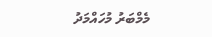މެމްބަރު މުހައްމަދު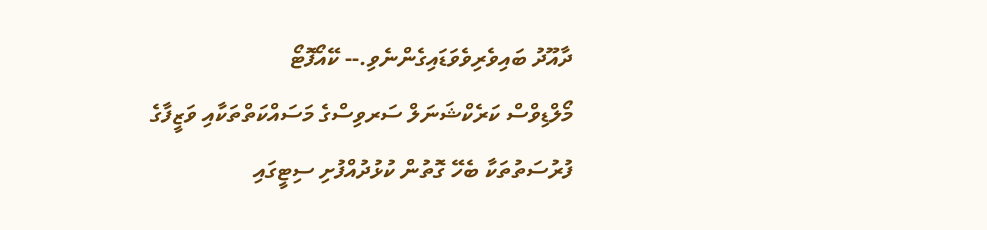ދާއޫދު ބައިވެރިވެވަޑައިގެންނެވި.-- ކޭއޯފޮޓޯ
މޯލްޑިވްސް ކަރެކްޝަނަލް ސަރވިސްގެ މަސައްކަތްތަކާއި ވަޒީފާގެ ފުރުސަތުތަކާ ބެހޭ ގޮތުން ކުޅުދުއްފުށި ސިޓީގައި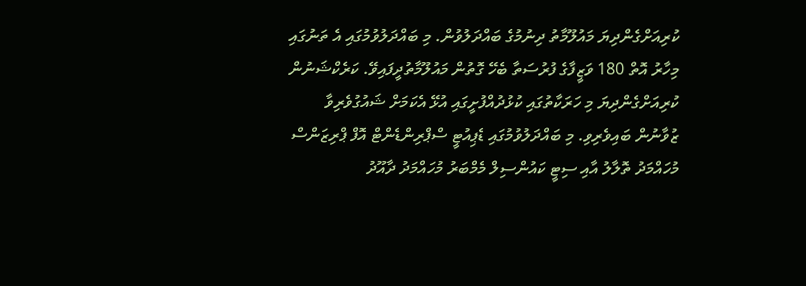ކުރިއަށްގެންދިޔަ މައުލޫމާތު ދިނުމުގެ ބައްދަލުވުން. މި ބައްދަލުވުމުގައި އެ ތަނުގައި މިހާރު އޮތް 180 ވަޒީފާގެ ފުރުސަތާ ބެހޭ ގޮތުން މައުލޫމާތުދީފައިވޭ. ކަރެކްޝަނުން ކުރިއަށްގެންދިޔަ މި ހަރަކާތުގައި ކުޅުދުއްފުށީގައި އުޅޭ އެކަމަށް ޝައުގުވެރިވާ ޒުވާނުން ބައިވެރިވި. މި ބައްދަލުވުމުގައި ޑެޕިއުޓީ ސްޕްރިންޑެންޓް އޮފް ޕްރިޒަންސް މުހައްމަދު ތޮލާލު އާއި ސިޓީ ކައުންސިލް މެމްބަރު މުހައްމަދު ދާއޫދު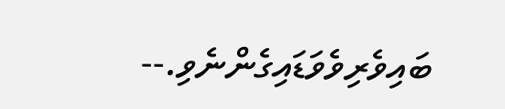ބައިވެރިވެވަޑައިގެންނެވި.--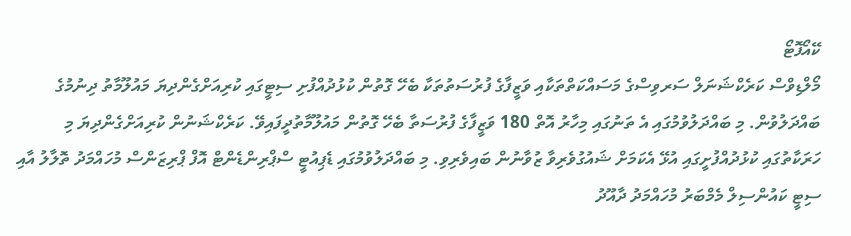ކޭއޯފޮޓޯ
މޯލްޑިވްސް ކަރެކްޝަނަލް ސަރވިސްގެ މަސައްކަތްތަކާއި ވަޒީފާގެ ފުރުސަތުތަކާ ބެހޭ ގޮތުން ކުޅުދުއްފުށި ސިޓީގައި ކުރިއަށްގެންދިޔަ މައުލޫމާތު ދިނުމުގެ ބައްދަލުވުން. މި ބައްދަލުވުމުގައި އެ ތަނުގައި މިހާރު އޮތް 180 ވަޒީފާގެ ފުރުސަތާ ބެހޭ ގޮތުން މައުލޫމާތުދީފައިވޭ. ކަރެކްޝަނުން ކުރިއަށްގެންދިޔަ މި ހަރަކާތުގައި ކުޅުދުއްފުށީގައި އުޅޭ އެކަމަށް ޝައުގުވެރިވާ ޒުވާނުން ބައިވެރިވި. މި ބައްދަލުވުމުގައި ޑެޕިއުޓީ ސްޕްރިންޑެންޓް އޮފް ޕްރިޒަންސް މުހައްމަދު ތޮލާލު އާއި ސިޓީ ކައުންސިލް މެމްބަރު މުހައްމަދު ދާއޫދު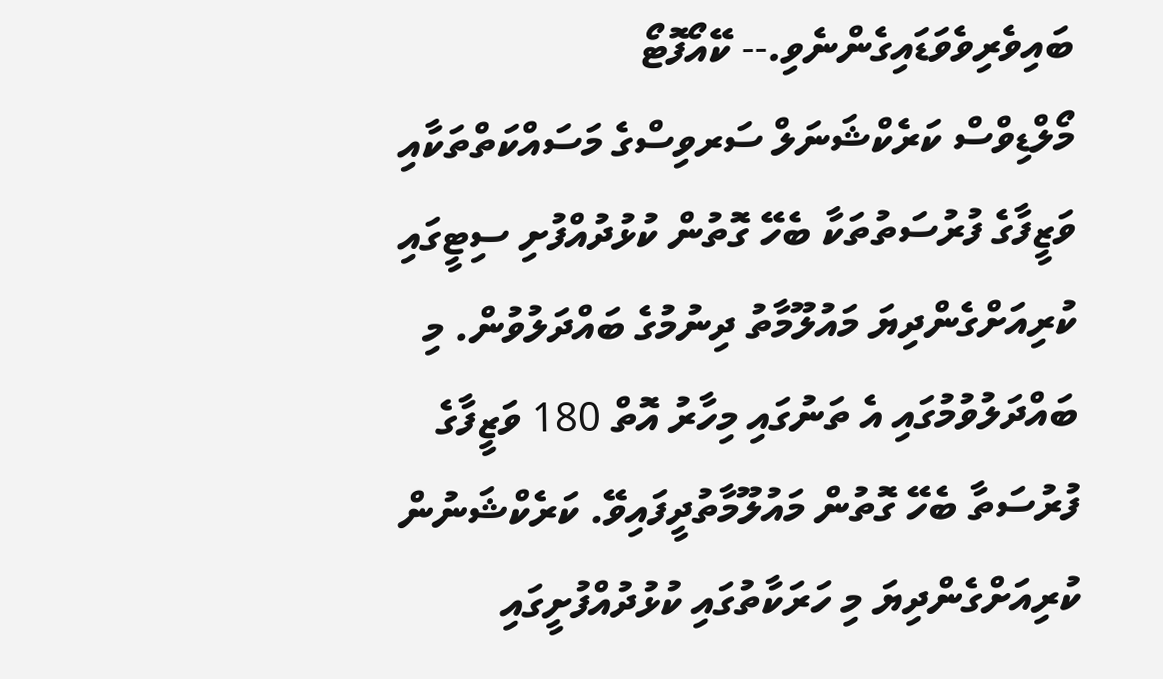ބައިވެރިވެވަޑައިގެންނެވި.-- ކޭއޯފޮޓޯ
މޯލްޑިވްސް ކަރެކްޝަނަލް ސަރވިސްގެ މަސައްކަތްތަކާއި ވަޒީފާގެ ފުރުސަތުތަކާ ބެހޭ ގޮތުން ކުޅުދުއްފުށި ސިޓީގައި ކުރިއަށްގެންދިޔަ މައުލޫމާތު ދިނުމުގެ ބައްދަލުވުން. މި ބައްދަލުވުމުގައި އެ ތަނުގައި މިހާރު އޮތް 180 ވަޒީފާގެ ފުރުސަތާ ބެހޭ ގޮތުން މައުލޫމާތުދީފައިވޭ. ކަރެކްޝަނުން ކުރިއަށްގެންދިޔަ މި ހަރަކާތުގައި ކުޅުދުއްފުށީގައި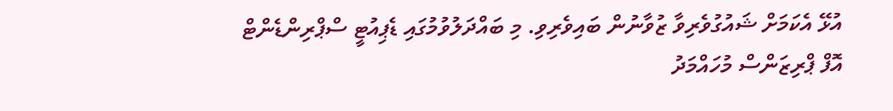އުޅޭ އެކަމަށް ޝައުގުވެރިވާ ޒުވާނުން ބައިވެރިވި. މި ބައްދަލުވުމުގައި ޑެޕިއުޓީ ސްޕްރިންޑެންޓް އޮފް ޕްރިޒަންސް މުހައްމަދު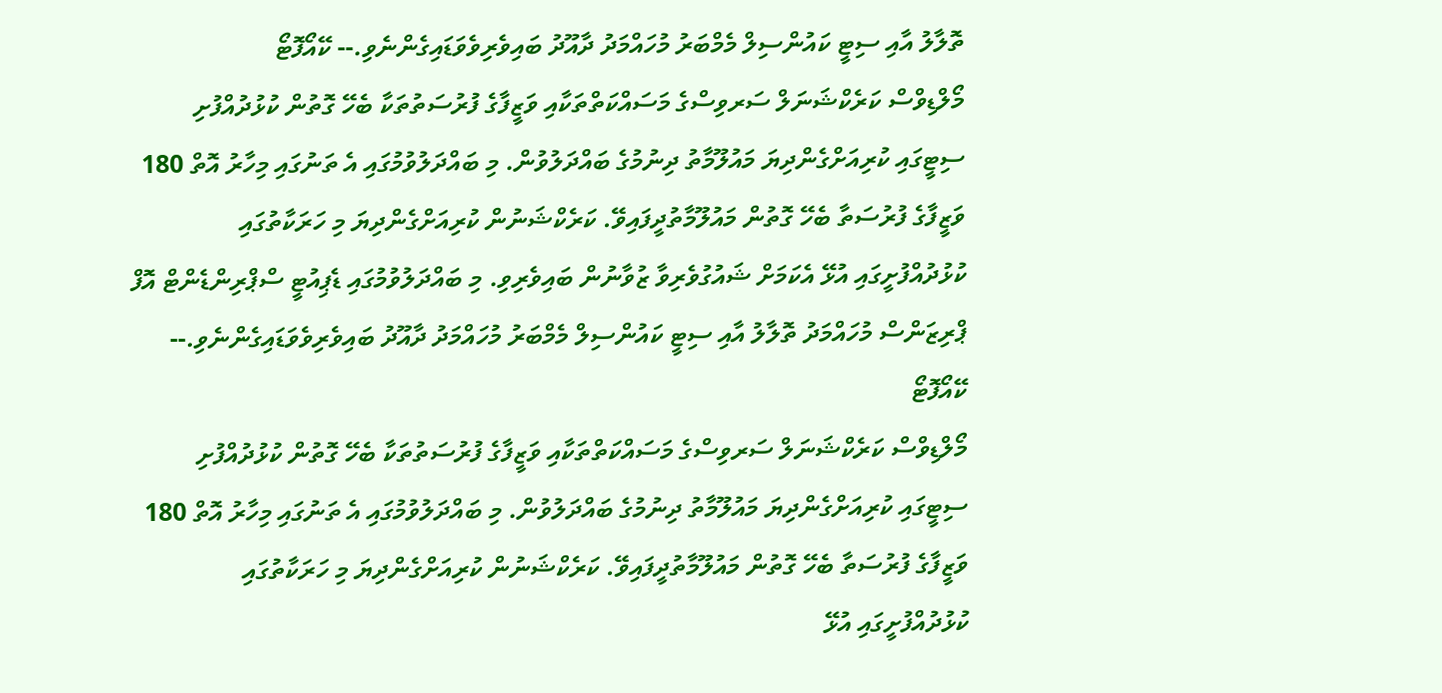ތޮލާލު އާއި ސިޓީ ކައުންސިލް މެމްބަރު މުހައްމަދު ދާއޫދު ބައިވެރިވެވަޑައިގެންނެވި.-- ކޭއޯފޮޓޯ
މޯލްޑިވްސް ކަރެކްޝަނަލް ސަރވިސްގެ މަސައްކަތްތަކާއި ވަޒީފާގެ ފުރުސަތުތަކާ ބެހޭ ގޮތުން ކުޅުދުއްފުށި ސިޓީގައި ކުރިއަށްގެންދިޔަ މައުލޫމާތު ދިނުމުގެ ބައްދަލުވުން. މި ބައްދަލުވުމުގައި އެ ތަނުގައި މިހާރު އޮތް 180 ވަޒީފާގެ ފުރުސަތާ ބެހޭ ގޮތުން މައުލޫމާތުދީފައިވޭ. ކަރެކްޝަނުން ކުރިއަށްގެންދިޔަ މި ހަރަކާތުގައި ކުޅުދުއްފުށީގައި އުޅޭ އެކަމަށް ޝައުގުވެރިވާ ޒުވާނުން ބައިވެރިވި. މި ބައްދަލުވުމުގައި ޑެޕިއުޓީ ސްޕްރިންޑެންޓް އޮފް ޕްރިޒަންސް މުހައްމަދު ތޮލާލު އާއި ސިޓީ ކައުންސިލް މެމްބަރު މުހައްމަދު ދާއޫދު ބައިވެރިވެވަޑައިގެންނެވި.-- ކޭއޯފޮޓޯ
މޯލްޑިވްސް ކަރެކްޝަނަލް ސަރވިސްގެ މަސައްކަތްތަކާއި ވަޒީފާގެ ފުރުސަތުތަކާ ބެހޭ ގޮތުން ކުޅުދުއްފުށި ސިޓީގައި ކުރިއަށްގެންދިޔަ މައުލޫމާތު ދިނުމުގެ ބައްދަލުވުން. މި ބައްދަލުވުމުގައި އެ ތަނުގައި މިހާރު އޮތް 180 ވަޒީފާގެ ފުރުސަތާ ބެހޭ ގޮތުން މައުލޫމާތުދީފައިވޭ. ކަރެކްޝަނުން ކުރިއަށްގެންދިޔަ މި ހަރަކާތުގައި ކުޅުދުއްފުށީގައި އުޅޭ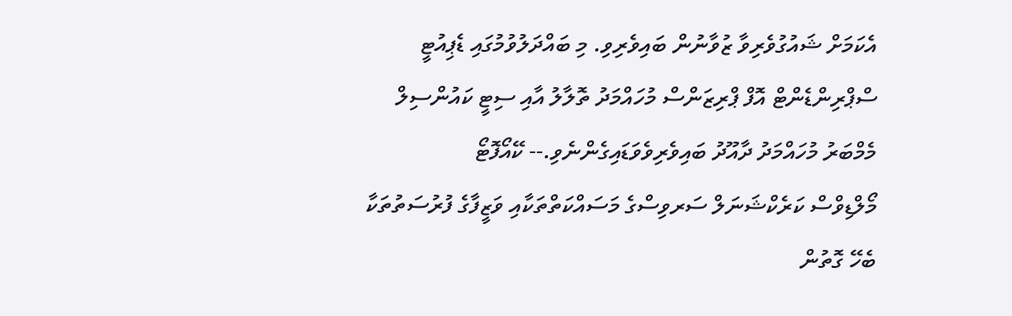އެކަމަށް ޝައުގުވެރިވާ ޒުވާނުން ބައިވެރިވި. މި ބައްދަލުވުމުގައި ޑެޕިއުޓީ ސްޕްރިންޑެންޓް އޮފް ޕްރިޒަންސް މުހައްމަދު ތޮލާލު އާއި ސިޓީ ކައުންސިލް މެމްބަރު މުހައްމަދު ދާއޫދު ބައިވެރިވެވަޑައިގެންނެވި.-- ކޭއޯފޮޓޯ
މޯލްޑިވްސް ކަރެކްޝަނަލް ސަރވިސްގެ މަސައްކަތްތަކާއި ވަޒީފާގެ ފުރުސަތުތަކާ ބެހޭ ގޮތުން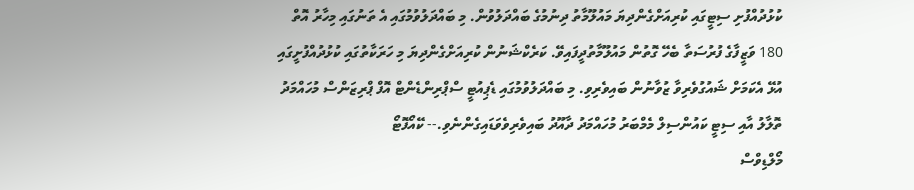ކުޅުދުއްފުށި ސިޓީގައި ކުރިއަށްގެންދިޔަ މައުލޫމާތު ދިނުމުގެ ބައްދަލުވުން. މި ބައްދަލުވުމުގައި އެ ތަނުގައި މިހާރު އޮތް 180 ވަޒީފާގެ ފުރުސަތާ ބެހޭ ގޮތުން މައުލޫމާތުދީފައިވޭ. ކަރެކްޝަނުން ކުރިއަށްގެންދިޔަ މި ހަރަކާތުގައި ކުޅުދުއްފުށީގައި އުޅޭ އެކަމަށް ޝައުގުވެރިވާ ޒުވާނުން ބައިވެރިވި. މި ބައްދަލުވުމުގައި ޑެޕިއުޓީ ސްޕްރިންޑެންޓް އޮފް ޕްރިޒަންސް މުހައްމަދު ތޮލާލު އާއި ސިޓީ ކައުންސިލް މެމްބަރު މުހައްމަދު ދާއޫދު ބައިވެރިވެވަޑައިގެންނެވި.-- ކޭއޯފޮޓޯ
މޯލްޑިވްސް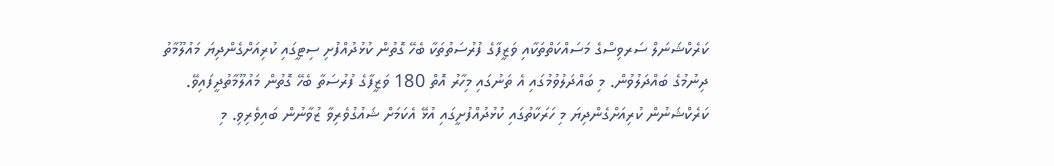ކަރެކްޝަނަލް ސަރވިސްގެ މަސައްކަތްތަކާއި ވަޒީފާގެ ފުރުސަތުތަކާ ބެހޭ ގޮތުން ކުޅުދުއްފުށި ސިޓީގައި ކުރިއަށްގެންދިޔަ މައުލޫމާތު ދިނުމުގެ ބައްދަލުވުން. މި ބައްދަލުވުމުގައި އެ ތަނުގައި މިހާރު އޮތް 180 ވަޒީފާގެ ފުރުސަތާ ބެހޭ ގޮތުން މައުލޫމާތުދީފައިވޭ. ކަރެކްޝަނުން ކުރިއަށްގެންދިޔަ މި ހަރަކާތުގައި ކުޅުދުއްފުށީގައި އުޅޭ އެކަމަށް ޝައުގުވެރިވާ ޒުވާނުން ބައިވެރިވި. މި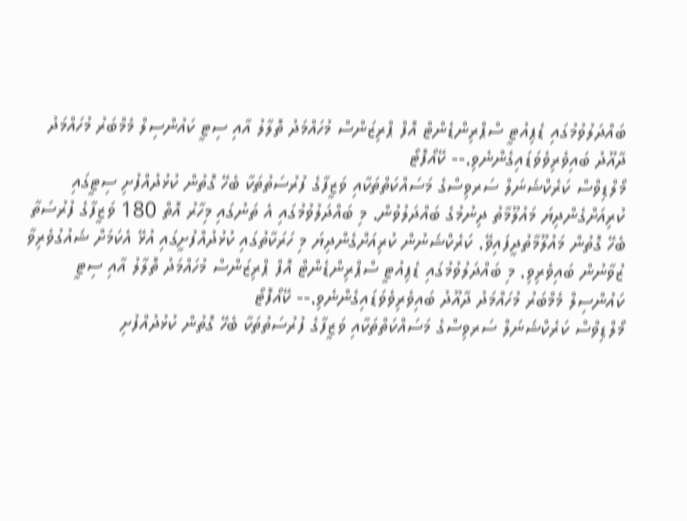ބައްދަލުވުމުގައި ޑެޕިއުޓީ ސްޕްރިންޑެންޓް އޮފް ޕްރިޒަންސް މުހައްމަދު ތޮލާލު އާއި ސިޓީ ކައުންސިލް މެމްބަރު މުހައްމަދު ދާއޫދު ބައިވެރިވެވަޑައިގެންނެވި.-- ކޭއޯފޮޓޯ
މޯލްޑިވްސް ކަރެކްޝަނަލް ސަރވިސްގެ މަސައްކަތްތަކާއި ވަޒީފާގެ ފުރުސަތުތަކާ ބެހޭ ގޮތުން ކުޅުދުއްފުށި ސިޓީގައި ކުރިއަށްގެންދިޔަ މައުލޫމާތު ދިނުމުގެ ބައްދަލުވުން. މި ބައްދަލުވުމުގައި އެ ތަނުގައި މިހާރު އޮތް 180 ވަޒީފާގެ ފުރުސަތާ ބެހޭ ގޮތުން މައުލޫމާތުދީފައިވޭ. ކަރެކްޝަނުން ކުރިއަށްގެންދިޔަ މި ހަރަކާތުގައި ކުޅުދުއްފުށީގައި އުޅޭ އެކަމަށް ޝައުގުވެރިވާ ޒުވާނުން ބައިވެރިވި. މި ބައްދަލުވުމުގައި ޑެޕިއުޓީ ސްޕްރިންޑެންޓް އޮފް ޕްރިޒަންސް މުހައްމަދު ތޮލާލު އާއި ސިޓީ ކައުންސިލް މެމްބަރު މުހައްމަދު ދާއޫދު ބައިވެރިވެވަޑައިގެންނެވި.-- ކޭއޯފޮޓޯ
މޯލްޑިވްސް ކަރެކްޝަނަލް ސަރވިސްގެ މަސައްކަތްތަކާއި ވަޒީފާގެ ފުރުސަތުތަކާ ބެހޭ ގޮތުން ކުޅުދުއްފުށި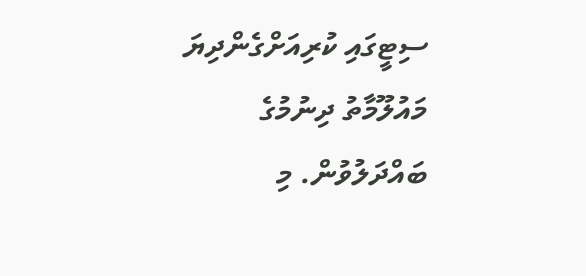ސިޓީގައި ކުރިއަށްގެންދިޔަ މައުލޫމާތު ދިނުމުގެ ބައްދަލުވުން. މި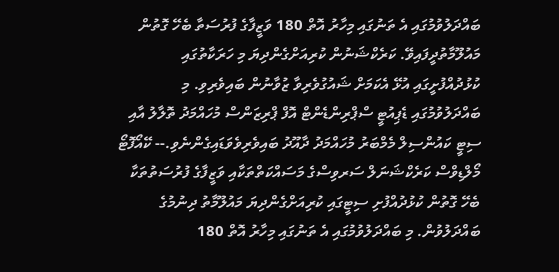ބައްދަލުވުމުގައި އެ ތަނުގައި މިހާރު އޮތް 180 ވަޒީފާގެ ފުރުސަތާ ބެހޭ ގޮތުން މައުލޫމާތުދީފައިވޭ. ކަރެކްޝަނުން ކުރިއަށްގެންދިޔަ މި ހަރަކާތުގައި ކުޅުދުއްފުށީގައި އުޅޭ އެކަމަށް ޝައުގުވެރިވާ ޒުވާނުން ބައިވެރިވި. މި ބައްދަލުވުމުގައި ޑެޕިއުޓީ ސްޕްރިންޑެންޓް އޮފް ޕްރިޒަންސް މުހައްމަދު ތޮލާލު އާއި ސިޓީ ކައުންސިލް މެމްބަރު މުހައްމަދު ދާއޫދު ބައިވެރިވެވަޑައިގެންނެވި.-- ކޭއޯފޮޓޯ
މޯލްޑިވްސް ކަރެކްޝަނަލް ސަރވިސްގެ މަސައްކަތްތަކާއި ވަޒީފާގެ ފުރުސަތުތަކާ ބެހޭ ގޮތުން ކުޅުދުއްފުށި ސިޓީގައި ކުރިއަށްގެންދިޔަ މައުލޫމާތު ދިނުމުގެ ބައްދަލުވުން. މި ބައްދަލުވުމުގައި އެ ތަނުގައި މިހާރު އޮތް 180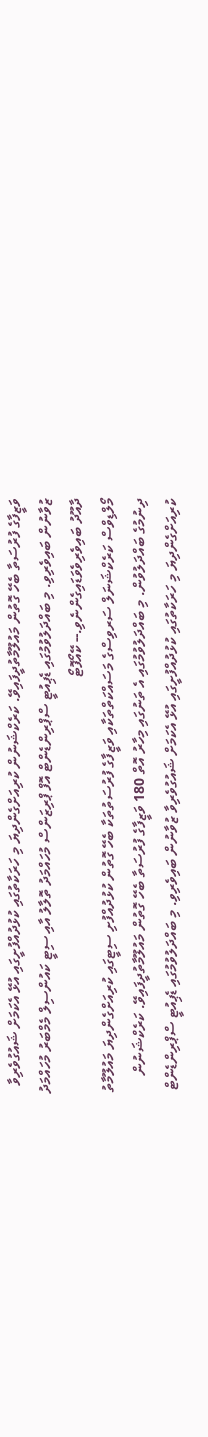ވަޒީފާގެ ފުރުސަތާ ބެހޭ ގޮތުން މައުލޫމާތުދީފައިވޭ. ކަރެކްޝަނުން ކުރިއަށްގެންދިޔަ މި ހަރަކާތުގައި ކުޅުދުއްފުށީގައި އުޅޭ އެކަމަށް ޝައުގުވެރިވާ ޒުވާނުން ބައިވެރިވި. މި ބައްދަލުވުމުގައި ޑެޕިއުޓީ ސްޕްރިންޑެންޓް އޮފް ޕްރިޒަންސް މުހައްމަދު ތޮލާލު އާއި ސިޓީ ކައުންސިލް މެމްބަރު މުހައްމަދު ދާއޫދު ބައިވެރިވެވަޑައިގެންނެވި.-- ކޭއޯފޮޓޯ
މޯލްޑިވްސް ކަރެކްޝަނަލް ސަރވިސްގެ މަސައްކަތްތަކާއި ވަޒީފާގެ ފުރުސަތުތަކާ ބެހޭ ގޮތުން ކުޅުދުއްފުށި ސިޓީގައި ކުރިއަށްގެންދިޔަ މައުލޫމާތު ދިނުމުގެ ބައްދަލުވުން. މި ބައްދަލުވުމުގައި އެ ތަނުގައި މިހާރު އޮތް 180 ވަޒީފާގެ ފުރުސަތާ ބެހޭ ގޮތުން މައުލޫމާތުދީފައިވޭ. ކަރެކްޝަނުން ކުރިއަށްގެންދިޔަ މި ހަރަކާތުގައި ކުޅުދުއްފުށީގައި އުޅޭ އެކަމަށް ޝައުގުވެރިވާ ޒުވާނުން ބައިވެރިވި. މި ބައްދަލުވުމުގައި ޑެޕިއުޓީ ސްޕްރިންޑެންޓް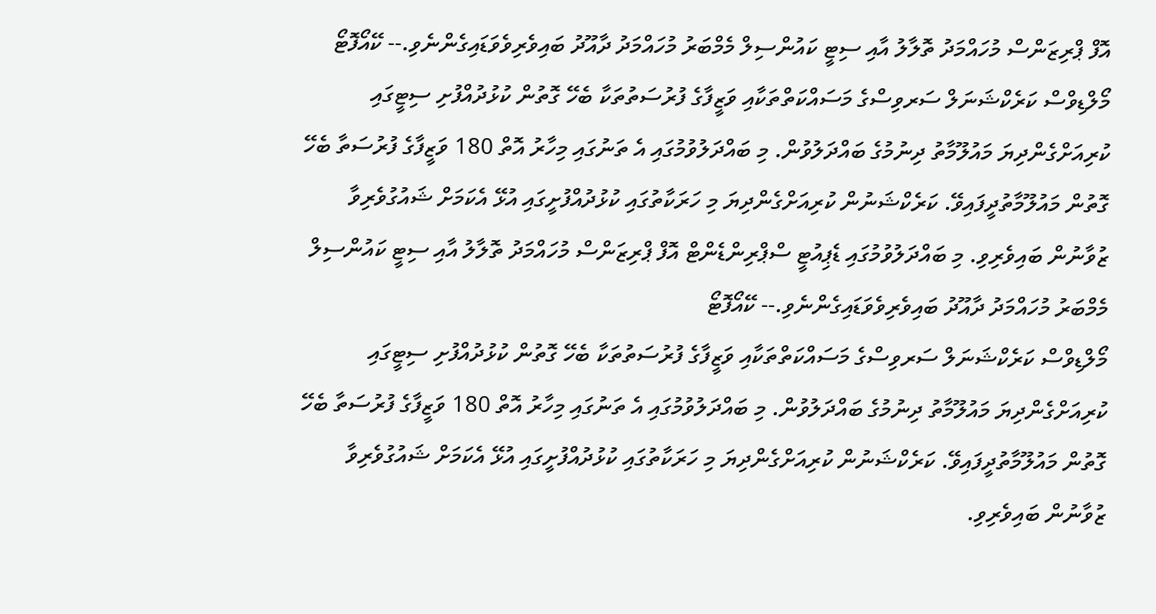އޮފް ޕްރިޒަންސް މުހައްމަދު ތޮލާލު އާއި ސިޓީ ކައުންސިލް މެމްބަރު މުހައްމަދު ދާއޫދު ބައިވެރިވެވަޑައިގެންނެވި.-- ކޭއޯފޮޓޯ
މޯލްޑިވްސް ކަރެކްޝަނަލް ސަރވިސްގެ މަސައްކަތްތަކާއި ވަޒީފާގެ ފުރުސަތުތަކާ ބެހޭ ގޮތުން ކުޅުދުއްފުށި ސިޓީގައި ކުރިއަށްގެންދިޔަ މައުލޫމާތު ދިނުމުގެ ބައްދަލުވުން. މި ބައްދަލުވުމުގައި އެ ތަނުގައި މިހާރު އޮތް 180 ވަޒީފާގެ ފުރުސަތާ ބެހޭ ގޮތުން މައުލޫމާތުދީފައިވޭ. ކަރެކްޝަނުން ކުރިއަށްގެންދިޔަ މި ހަރަކާތުގައި ކުޅުދުއްފުށީގައި އުޅޭ އެކަމަށް ޝައުގުވެރިވާ ޒުވާނުން ބައިވެރިވި. މި ބައްދަލުވުމުގައި ޑެޕިއުޓީ ސްޕްރިންޑެންޓް އޮފް ޕްރިޒަންސް މުހައްމަދު ތޮލާލު އާއި ސިޓީ ކައުންސިލް މެމްބަރު މުހައްމަދު ދާއޫދު ބައިވެރިވެވަޑައިގެންނެވި.-- ކޭއޯފޮޓޯ
މޯލްޑިވްސް ކަރެކްޝަނަލް ސަރވިސްގެ މަސައްކަތްތަކާއި ވަޒީފާގެ ފުރުސަތުތަކާ ބެހޭ ގޮތުން ކުޅުދުއްފުށި ސިޓީގައި ކުރިއަށްގެންދިޔަ މައުލޫމާތު ދިނުމުގެ ބައްދަލުވުން. މި ބައްދަލުވުމުގައި އެ ތަނުގައި މިހާރު އޮތް 180 ވަޒީފާގެ ފުރުސަތާ ބެހޭ ގޮތުން މައުލޫމާތުދީފައިވޭ. ކަރެކްޝަނުން ކުރިއަށްގެންދިޔަ މި ހަރަކާތުގައި ކުޅުދުއްފުށީގައި އުޅޭ އެކަމަށް ޝައުގުވެރިވާ ޒުވާނުން ބައިވެރިވި.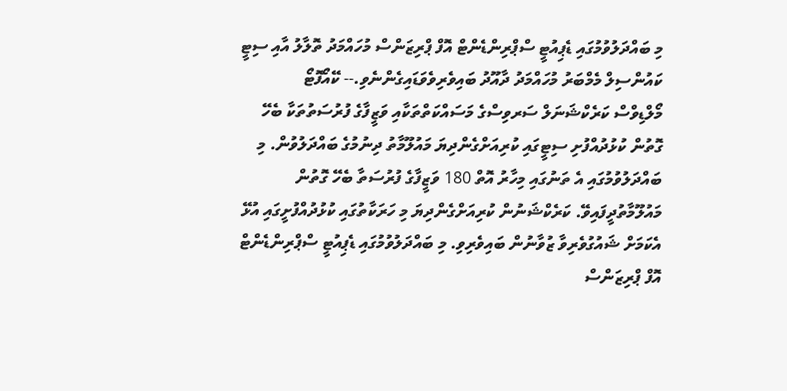މި ބައްދަލުވުމުގައި ޑެޕިއުޓީ ސްޕްރިންޑެންޓް އޮފް ޕްރިޒަންސް މުހައްމަދު ތޮލާލު އާއި ސިޓީ ކައުންސިލް މެމްބަރު މުހައްމަދު ދާއޫދު ބައިވެރިވެވަޑައިގެންނެވި.-- ކޭއޯފޮޓޯ
މޯލްޑިވްސް ކަރެކްޝަނަލް ސަރވިސްގެ މަސައްކަތްތަކާއި ވަޒީފާގެ ފުރުސަތުތަކާ ބެހޭ ގޮތުން ކުޅުދުއްފުށި ސިޓީގައި ކުރިއަށްގެންދިޔަ މައުލޫމާތު ދިނުމުގެ ބައްދަލުވުން. މި ބައްދަލުވުމުގައި އެ ތަނުގައި މިހާރު އޮތް 180 ވަޒީފާގެ ފުރުސަތާ ބެހޭ ގޮތުން މައުލޫމާތުދީފައިވޭ. ކަރެކްޝަނުން ކުރިއަށްގެންދިޔަ މި ހަރަކާތުގައި ކުޅުދުއްފުށީގައި އުޅޭ އެކަމަށް ޝައުގުވެރިވާ ޒުވާނުން ބައިވެރިވި. މި ބައްދަލުވުމުގައި ޑެޕިއުޓީ ސްޕްރިންޑެންޓް އޮފް ޕްރިޒަންސް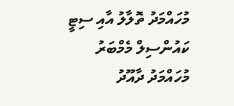މުހައްމަދު ތޮލާލު އާއި ސިޓީ ކައުންސިލް މެމްބަރު މުހައްމަދު ދާއޫދު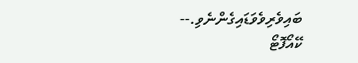ބައިވެރިވެވަޑައިގެންނެވި.-- ކޭއޯފޮޓޯ